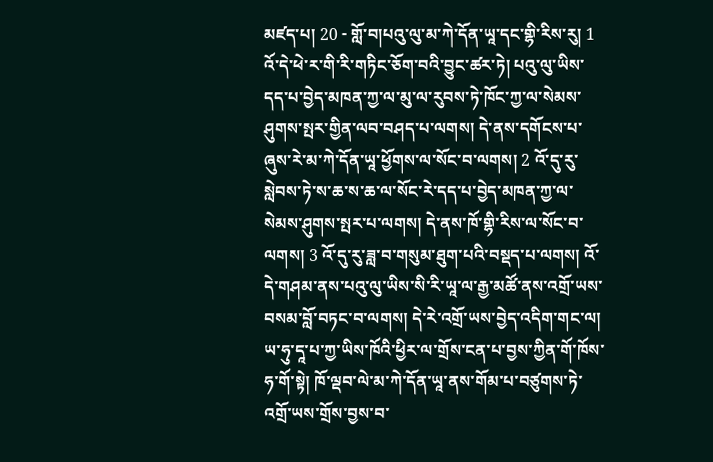མཛད་པ། 20 - གློ་བ།པའུ་ལུ་མ་ཀེ་དོན་ཡཱ་དང་གྷི་རིས་རུ། 1 འོ་དེ་ཕེ་ར་གི་རི་གཏིང་ཅོག་བའི་བྱུང་ཚར་ཏེ། པའུ་ལུ་ཡིས་དད་པ་བྱེད་མཁན་ཀྱ་ལ་མུ་ལ་རུབས་ཏེ་ཁོང་ཀྱ་ལ་སེམས་ཤུགས་སྤར་གྱིན་ལབ་བཤད་པ་ལགས། དེ་ནས་དགོངས་པ་ཞུས་རེ་མ་ཀེ་དོན་ཡཱ་ཕྱོགས་ལ་སོང་བ་ལགས། 2 འོ་དུ་རུ་སླེབས་ཏེ་ས་ཆ་ས་ཆ་ལ་སོང་རེ་དད་པ་བྱེད་མཁན་ཀྱ་ལ་སེམས་ཤུགས་སྤར་པ་ལགས། དེ་ནས་ཁོ་གྷི་རིས་ལ་སོང་བ་ལགས། 3 འོ་དུ་རུ་ཟླ་བ་གསུམ་ཐུག་པའི་བསྡད་པ་ལགས། འོ་དེ་གཤམ་ནས་པའུ་ལུ་ཡིས་སི་རི་ཡཱ་ལ་རྒྱ་མཚོ་ནས་འགྲོ་ཡས་བསམ་བློ་བཏང་བ་ལགས། དེ་རེ་འགྲོ་ཡས་བྱེད་འདིག་གང་ལ། ཡ་ཧུ་དཱ་པ་ཀྱ་ཡིས་ཁོའི་ཕྱིར་ལ་གྲོས་ངན་པ་བྱས་ཀྱིན་གོ་ཁོས་ཧ་གོ་སྟེ། ཁོ་ལྡབ་ལེ་མ་ཀེ་དོན་ཡཱ་ནས་གོམ་པ་བཙུགས་ཏེ་འགྲོ་ཡས་གྲོས་བྱས་བ་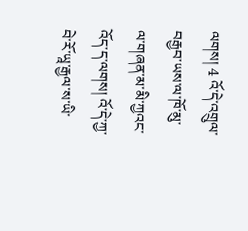ལགས། 4 འོ་དེ་འགྲུལ་བརྒྱབ་ཡས་ལ་ཁོ་མུ་ལ་གཞན་མ་མི་ཀྱའང་འོད་ད་ལགས། འོ་དེ་ཀྱ་བེ་རོ་ཡཱ་རྒྱལ་ས་ཡི་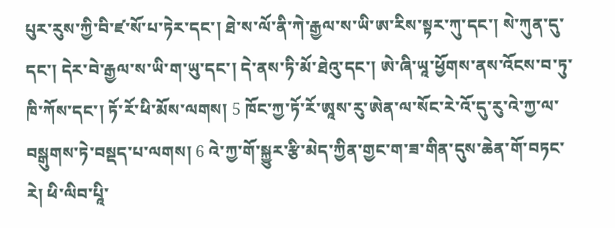པུར་རུས་ཀྱི་བི་ཛ་སོ་པ་ཏེར་དང་། ཐེ་ས་ལོ་ནི་ཀེ་རྒྱལ་ས་ཡི་ཨ་རིས་སྟར་ཀུ་དང་། སེ་ཀུན་དུ་དང་། དེར་བེ་རྒྱལ་ས་ཡི་ག་ཡུ་དང་། དེ་ནས་ཏི་མོ་ཐེའུ་དང་། ཨེ་ཞི་ཡཱ་ཕྱོགས་ནས་འོངས་བ་ཏུ་ཁི་ཀོས་དང་། ཏོ་རོ་ཕི་མོས་ལགས། 5 ཁོང་ཀྱ་ཏོ་རོ་ཨཱས་རུ་ཨེན་ལ་སོང་རེ་འོ་དུ་རུ་འེ་ཀྱ་ལ་བསྒུགས་ཏེ་བསྡད་པ་ལགས། 6 འེ་ཀྱ་གོ་སྐྱུར་རྩི་མེད་ཀྱིན་གྱང་ག་ཟ་གིན་དུས་ཆེན་གོ་བཏང་རེ། ཕི་ལིབ་པཱི་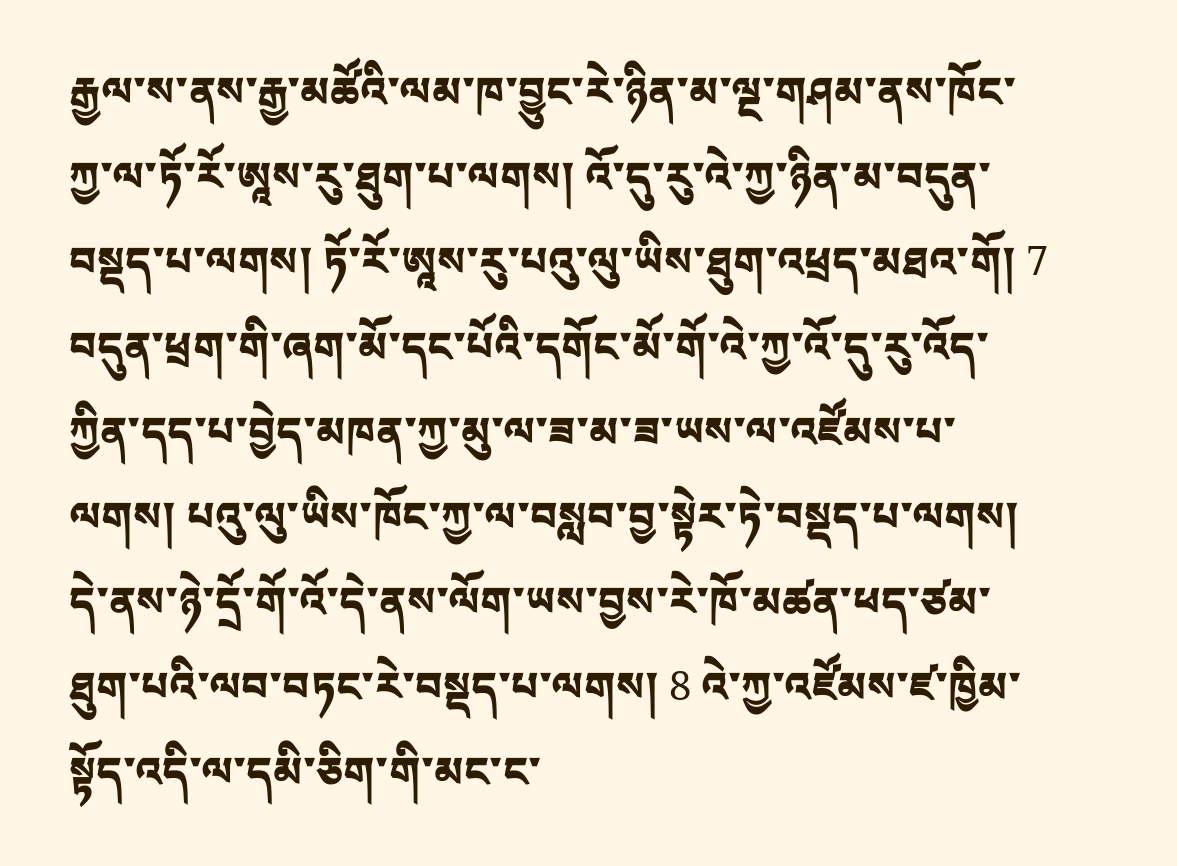རྒྱལ་ས་ནས་རྒྱ་མཚོའི་ལམ་ཁ་བྱུང་རེ་ཉིན་མ་ལྔ་གཤམ་ནས་ཁོང་ཀྱ་ལ་ཏོ་རོ་ཨཱས་རུ་ཐུག་པ་ལགས། འོ་དུ་རུ་འེ་ཀྱ་ཉིན་མ་བདུན་བསྡད་པ་ལགས། ཏོ་རོ་ཨཱས་རུ་པའུ་ལུ་ཡིས་ཐུག་འཕྲད་མཐའ་གོ། 7 བདུན་ཕྲག་གི་ཞག་མོ་དང་པོའི་དགོང་མོ་གོ་འེ་ཀྱ་འོ་དུ་རུ་འོད་ཀྱིན་དད་པ་བྱེད་མཁན་ཀྱ་མུ་ལ་ཟ་མ་ཟ་ཡས་ལ་འཛོམས་པ་ལགས། པའུ་ལུ་ཡིས་ཁོང་ཀྱ་ལ་བསླབ་བྱ་སྟེར་ཏེ་བསྡད་པ་ལགས། དེ་ནས་ཉེ་དྲོ་གོ་འོ་དེ་ནས་ལོག་ཡས་བྱས་རེ་ཁོ་མཚན་ཕད་ཙམ་ཐུག་པའི་ལབ་བཏང་རེ་བསྡད་པ་ལགས། 8 འེ་ཀྱ་འཛོམས་ཛ་ཁྱིམ་སྟོད་འདི་ལ་དམི་ཅིག་གི་མང་ང་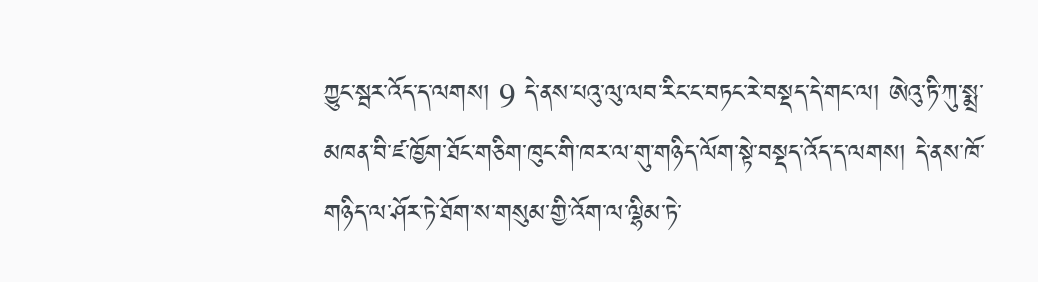ཀྱུང་སྦར་འོད་ད་ལགས། 9 དེ་ནས་པའུ་ལུ་ལབ་རིང་ང་བཏང་རེ་བསྡད་དེ་གང་ལ། ཨེའུ་ཏི་ཀུ་སྨྲ་མཁན་བི་ཛ་ཁྱོག་ཐོང་གཅིག་ཁུང་གི་ཁར་ལ་གུ་གཉིད་ལོག་སྟེ་བསྡད་འོད་ད་ལགས། དེ་ནས་ཁོ་གཉིད་ལ་ཤོར་ཏེ་ཐོག་ས་གསུམ་གྱི་འོག་ལ་ལྷིམ་ཏེ་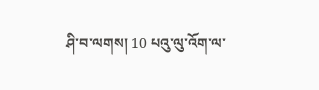ཤི་བ་ལགས། 10 པའུ་ལུ་འོག་ལ་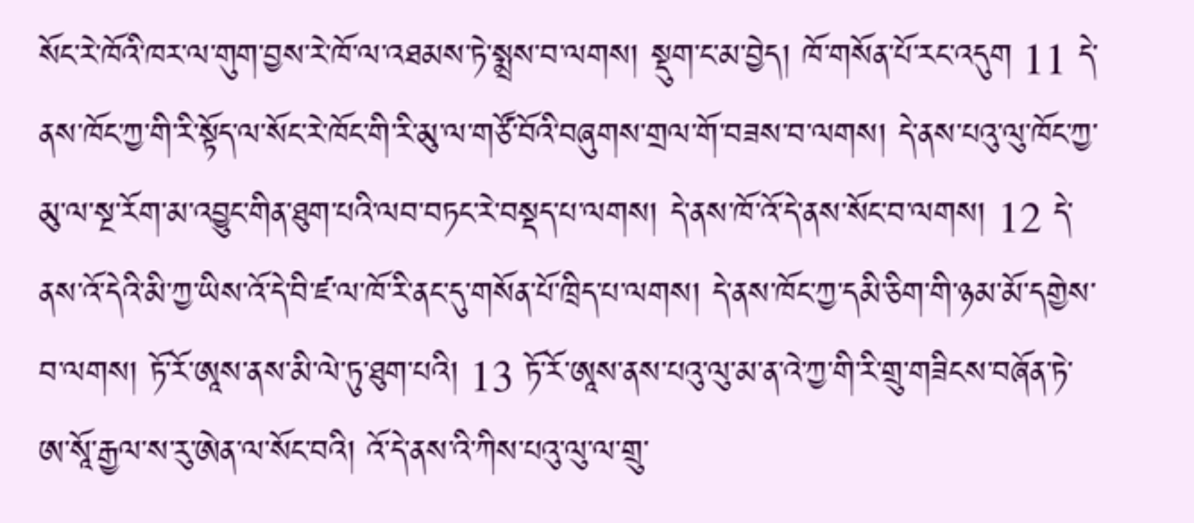སོང་རེ་ཁོའི་ཁར་ལ་གུག་བྱས་རེ་ཁོ་ལ་འཐམས་ཏེ་སྨྲས་བ་ལགས། སྡུག་ང་མ་བྱེད། ཁོ་གསོན་པོ་རང་འདུག 11 དེ་ནས་ཁོང་ཀྱ་གི་རི་སྟོད་ལ་སོང་རེ་ཁོང་གི་རི་མུ་ལ་གཙོ་བོའི་བཞུགས་གྲལ་གོ་བཟས་བ་ལགས། དེ་ནས་པའུ་ལུ་ཁོང་ཀྱ་མུ་ལ་སྔ་རོག་མ་འབྱུང་གིན་ཐུག་པའི་ལབ་བཏང་རེ་བསྡད་པ་ལགས། དེ་ནས་ཁོ་འོ་དེ་ནས་སོང་བ་ལགས། 12 དེ་ནས་འོ་དེའི་མི་ཀྱ་ཡིས་འོ་དེ་བི་ཛ་ལ་ཁོ་རི་ནང་དུ་གསོན་པོ་ཁྲིད་པ་ལགས། དེ་ནས་ཁོང་ཀྱ་དམི་ཅིག་གི་ཉམ་མོ་དགྱེས་བ་ལགས། ཏོ་རོ་ཨཱས་ནས་མི་ལེ་ཏུ་ཐུག་པའི། 13 ཏོ་རོ་ཨཱས་ནས་པའུ་ལུ་མ་ན་འེ་ཀྱ་གི་རི་གྲུ་གཟིངས་བཞོན་ཏེ་ཨ་སཱོ་རྒྱལ་ས་རུ་ཨེན་ལ་སོང་བའི། འོ་དེ་ནས་འི་ཀིས་པའུ་ལུ་ལ་གྲུ་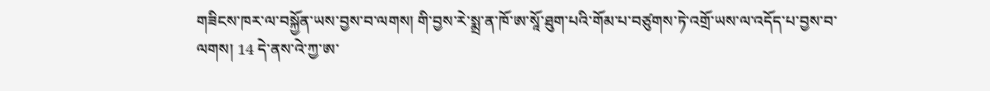གཟིངས་ཁར་ལ་བསྐྱོན་ཡས་བྱས་བ་ལགས། གི་བྱས་རེ་སྨྲ་ན་ཁོ་ཨ་སཱོ་ཐུག་པའི་གོམ་པ་བཙུགས་ཏེ་འགྲོ་ཡས་ལ་འདོད་པ་བྱས་བ་ལགས། 14 དེ་ནས་འེ་ཀྱ་ཨ་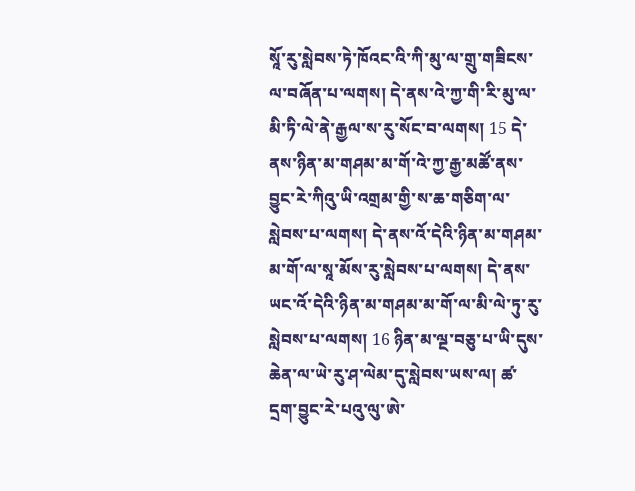སཱོ་རུ་སླེབས་ཏེ་ཁོའང་འི་ཀི་མུ་ལ་གྲུ་གཟིངས་ལ་བཞོན་པ་ལགས། དེ་ནས་འེ་ཀྱ་གི་རི་མུ་ལ་མི་ཏི་ལེ་ནེ་རྒྱལ་ས་རུ་སོང་བ་ལགས། 15 དེ་ནས་ཉིན་མ་གཤམ་མ་གོ་འེ་ཀྱ་རྒྱ་མཚོ་ནས་བྱུང་རེ་ཀིའུ་ཡི་འགྲམ་གྱི་ས་ཆ་གཅིག་ལ་སླེབས་པ་ལགས། དེ་ནས་འོ་དེའི་ཉིན་མ་གཤམ་མ་གོ་ལ་སཱ་མོས་རུ་སླེབས་པ་ལགས། དེ་ནས་ཡང་འོ་དེའི་ཉིན་མ་གཤམ་མ་གོ་ལ་མི་ལེ་ཏུ་རུ་སླེབས་པ་ལགས། 16 ཉིན་མ་ལྔ་བཅུ་པ་ཡི་དུས་ཆེན་ལ་ཡེ་རུ་ཤ་ལེམ་དུ་སླེབས་ཡས་ལ། ཚ་དྲག་བྱུང་རེ་པའུ་ལུ་ཨེ་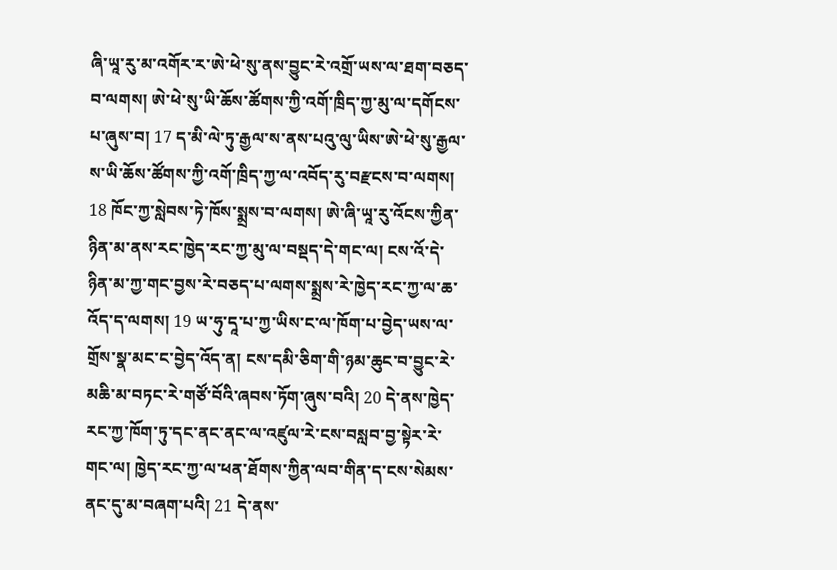ཞི་ཡཱ་རུ་མ་འགོར་ར་ཨེ་ཕེ་སུ་ནས་བྱུང་རེ་འགྲོ་ཡས་ལ་ཐག་བཅད་བ་ལགས། ཨེ་ཕེ་སུ་ཡི་ཆོས་ཚོགས་ཀྱི་འགོ་ཁྲིད་ཀྱ་མུ་ལ་དགོངས་པ་ཞུས་བ། 17 ད་མི་ལེ་ཏུ་རྒྱལ་ས་ནས་པའུ་ལུ་ཡིས་ཨེ་ཕེ་སུ་རྒྱལ་ས་ཡི་ཆོས་ཚོགས་ཀྱི་འགོ་ཁྲིད་ཀྱ་ལ་འབོད་རུ་བརྫངས་བ་ལགས། 18 ཁོང་ཀྱ་སླེབས་ཏེ་ཁོས་སྨྲས་བ་ལགས། ཨེ་ཞི་ཡཱ་རུ་འོངས་ཀྱིན་ཉིན་མ་ནས་རང་ཁྱེད་རང་ཀྱ་མུ་ལ་བསྡད་དེ་གང་ལ། ངས་འོ་དེ་ཉིན་མ་ཀྱ་གང་བྱས་རེ་བཅད་པ་ལགས་སྨྲས་རེ་ཁྱེད་རང་ཀྱ་ལ་ཆ་འོད་ད་ལགས། 19 ཡ་ཧུ་དཱ་པ་ཀྱ་ཡིས་ང་ལ་ཁོག་པ་བྱེད་ཡས་ལ་གྲོས་སྣ་མང་ང་བྱེད་འོད་ན། ངས་དམི་ཅིག་གི་ཉམ་ཆུང་བ་བྱུང་རེ་མཆི་མ་བཏང་རེ་གཙོ་བོའི་ཞབས་ཏོག་ཞུས་བའི། 20 དེ་ནས་ཁྱེད་རང་ཀྱ་ཁོག་ཏུ་དང་ནང་ནང་ལ་འཛུལ་རེ་ངས་བསླབ་བྱ་སྟེར་རེ་གང་ལ། ཁྱེད་རང་ཀྱ་ལ་ཕན་ཐོགས་ཀྱིན་ལབ་གིན་ད་ངས་སེམས་ནང་དུ་མ་བཞག་པའི། 21 དེ་ནས་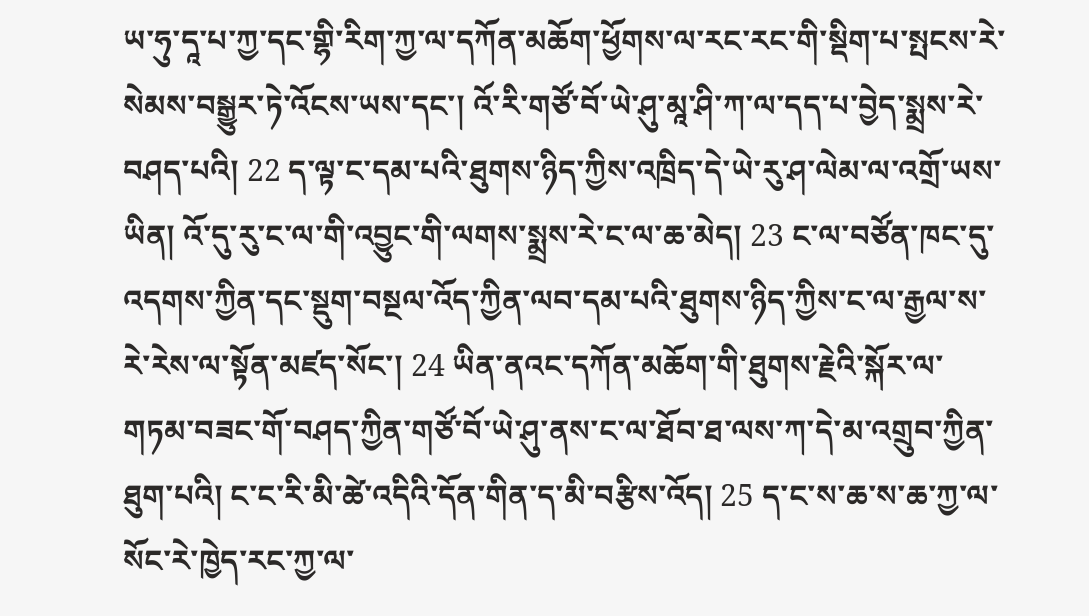ཡ་ཧུ་དཱ་པ་ཀྱ་དང་གྷི་རིག་ཀྱ་ལ་དཀོན་མཆོག་ཕྱོགས་ལ་རང་རང་གི་སྡིག་པ་སྤངས་རེ་སེམས་བསྒྱུར་ཏེ་འོངས་ཡས་དང་། འོ་རི་གཙོ་བོ་ཡེ་ཤུ་མཱ་ཤི་ཀ་ལ་དད་པ་བྱེད་སྨྲས་རེ་བཤད་པའི། 22 ད་ལྟ་ང་དམ་པའི་ཐུགས་ཉིད་ཀྱིས་འཁྲིད་དེ་ཡེ་རུ་ཤ་ལེམ་ལ་འགྲོ་ཡས་ཡིན། འོ་དུ་རུ་ང་ལ་གི་འབྱུང་གི་ལགས་སྨྲས་རེ་ང་ལ་ཆ་མེད། 23 ང་ལ་བཙོན་ཁང་དུ་འདགས་ཀྱིན་དང་སྡུག་བསྔལ་འོད་ཀྱིན་ལབ་དམ་པའི་ཐུགས་ཉིད་ཀྱིས་ང་ལ་རྒྱལ་ས་རེ་རེས་ལ་སྟོན་མཛད་སོང་། 24 ཡིན་ནའང་དཀོན་མཆོག་གི་ཐུགས་རྗེའི་སྐོར་ལ་གཏམ་བཟང་གོ་བཤད་ཀྱིན་གཙོ་བོ་ཡེ་ཤུ་ནས་ང་ལ་ཐོབ་ཐ་ལས་ཀ་དེ་མ་འགྲུབ་ཀྱིན་ཐུག་པའི། ང་ང་རི་མི་ཚེ་འདིའི་དོན་གིན་ད་མི་བརྩིས་འོད། 25 ད་ང་ས་ཆ་ས་ཆ་ཀྱ་ལ་སོང་རེ་ཁྱེད་རང་ཀྱ་ལ་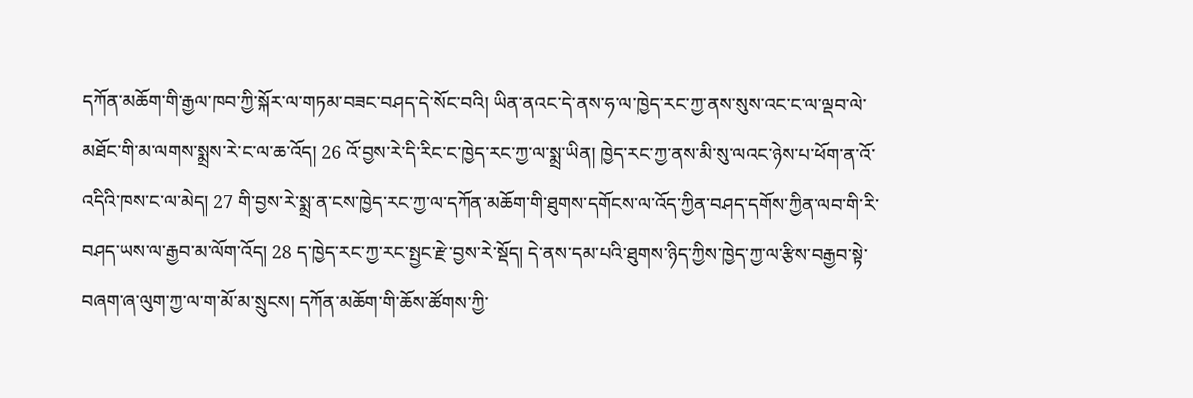དཀོན་མཆོག་གི་རྒྱལ་ཁབ་ཀྱི་སྐོར་ལ་གཏམ་བཟང་བཤད་དེ་སོང་བའི། ཡིན་ནའང་དེ་ནས་ཧ་ལ་ཁྱེད་རང་ཀྱ་ནས་སུས་འང་ང་ལ་ལྡབ་ལེ་མཐོང་གི་མ་ལགས་སྨྲས་རེ་ང་ལ་ཆ་འོད། 26 འོ་བྱས་རེ་དི་རིང་ང་ཁྱེད་རང་ཀྱ་ལ་སྨྲ་ཡིན། ཁྱེད་རང་ཀྱ་ནས་མི་སུ་ལའང་ཉེས་པ་ཕོག་ན་འོ་འདིའི་ཁས་ང་ལ་མེད། 27 གི་བྱས་རེ་སྨྲ་ན་ངས་ཁྱེད་རང་ཀྱ་ལ་དཀོན་མཆོག་གི་ཐུགས་དགོངས་ལ་འོད་ཀྱིན་བཤད་དགོས་ཀྱིན་ལབ་གི་རི་བཤད་ཡས་ལ་རྒྱབ་མ་ལོག་འོད། 28 ད་ཁྱེད་རང་ཀྱ་རང་སྤྱང་རྫེ་བྱས་རེ་སྡོད། དེ་ནས་དམ་པའི་ཐུགས་ཉིད་ཀྱིས་ཁྱེད་ཀྱ་ལ་རྩིས་བརྒྱབ་སྟེ་བཞག་ཞ་ལུག་ཀྱ་ལ་ག་མོ་མ་སྲུངས། དཀོན་མཆོག་གི་ཆོས་ཚོགས་ཀྱི་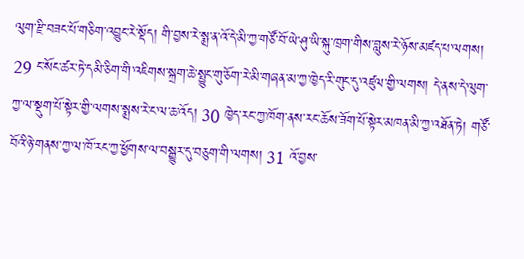ལུག་རྫི་བཟང་པོ་གཅིག་འབྱུང་རེ་སྡོད། གི་བྱས་རེ་སྨྲ་ན་འོ་དེ་མི་ཀྱ་གཙོ་བོ་ཡེ་ཤུ་ཡི་སྐུ་ཁྲག་གིས་བླུས་རེ་ཉོས་མཛད་པ་ལགས། 29 ང་སོང་ཚར་ཏེ་དམི་ཅིག་གི་འཇིགས་སྐྲག་ཆེ་སྤྱུང་གུ་ཅོག་རེ་མི་གཞན་མ་ཀྱ་ཁྱེད་རི་གུང་དུ་འཛུལ་གྱི་ལགས། དེ་ནས་དེ་ལུག་ཀྱ་ལ་སྡུག་པོ་སྟེར་གྱི་ལགས་སྨྲས་རེ་ང་ལ་ཆ་འོད། 30 ཁྱེད་རང་ཀྱ་ཁོག་ནས་རང་ཆོས་ཟོག་པོ་སྟེར་མཁན་མི་ཀྱ་འཐོན་ཏེ། གཙོ་བོའི་ཉེ་གནས་ཀྱ་ལ་ཁོ་རང་ཀྱ་ཕྱོགས་ལ་བསྒྱུར་དུ་བཅུག་གི་ལགས། 31 འོ་བྱས་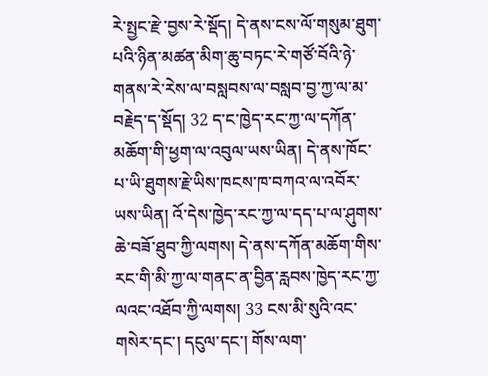རེ་སྤྱང་རྫེ་བྱས་རེ་སྡོད། དེ་ནས་ངས་ལོ་གསུམ་ཐུག་པའི་ཉིན་མཚན་མིག་ཆུ་བཏང་རེ་གཙོ་བོའི་ཉེ་གནས་རེ་རེས་ལ་བསླབས་ལ་བསླབ་བྱ་ཀྱ་ལ་མ་བརྗེད་ད་སྡོད། 32 ད་ང་ཁྱེད་རང་ཀྱ་ལ་དཀོན་མཆོག་གི་ཕྱག་ལ་འབུལ་ཡས་ཡིན། དེ་ནས་ཁོང་པ་ཡི་ཐུགས་རྗེ་ཡིས་ཁངས་ཁ་བཀའ་ལ་འབོར་ཡས་ཡིན། འོ་དེས་ཁྱེད་རང་ཀྱ་ལ་དད་པ་ལ་ཤུགས་ཆེ་བཟོ་ཐུབ་ཀྱི་ལགས། དེ་ནས་དཀོན་མཆོག་གིས་རང་གི་མི་ཀྱ་ལ་གནང་ན་བྱིན་རླབས་ཁྱེད་རང་ཀྱ་ལའང་འཐོབ་ཀྱི་ལགས། 33 ངས་མི་སུའི་འང་གསེར་དང་། དངུལ་དང་། གོས་ལག་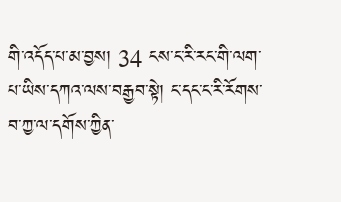གི་འདོད་པ་མ་བྱས། 34 ངས་ང་རི་རང་གི་ལག་པ་ཡིས་དཀའ་ལས་བརྒྱབ་སྟེ། ང་དང་ང་རི་རོགས་བ་ཀྱ་ལ་དགོས་ཀྱིན་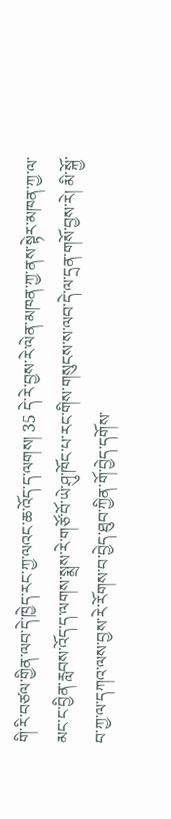གི་རི་བཙལ་གྱིན་ལབ་དེ་ཁྱེད་རང་ཀྱ་ལའང་ཆ་འོད་ད་ལགས། 35 དེ་རེ་བྱས་རེ་ལེན་མཁན་ཀྱ་ནས་སྟེར་མཁན་ཀྱ་ལ་མང་ང་བྱིན་རླབས་འོད་ད་ལགས་སྨྲས་རེ་གཙོ་བོ་ཡེ་ཤུ་ཁོང་པ་རང་གིས་གསུངས་ས་ལབ་དེ་ལ་དྲན་གསོ་བྱས་རེ། མི་སྐྱོ་བ་ཀྱ་ལ་དཀའ་ལས་བྱས་རེ་རོགས་བ་བྱེད་ཐུབ་ཀྱིན་གོ་བྱེད་དགོས་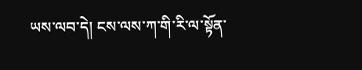ཡས་ལབ་དེ། ངས་ལས་ཀ་གི་རི་ལ་སྟོན་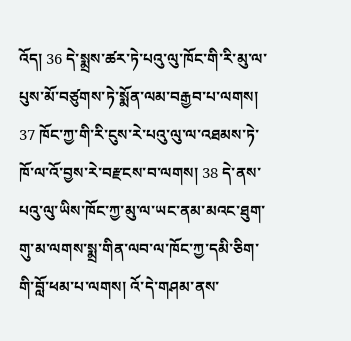འོད། 36 དེ་སྨྲས་ཚར་ཏེ་པའུ་ལུ་ཁོང་གི་རི་མུ་ལ་པུས་མོ་བཙུགས་ཏེ་སྨོན་ལམ་བརྒྱབ་པ་ལགས། 37 ཁོང་ཀྱ་གི་རི་ངུས་རེ་པའུ་ལུ་ལ་འཐམས་ཏེ་ཁོ་ལ་འོ་བྱས་རེ་བརྫངས་བ་ལགས། 38 དེ་ནས་པའུ་ལུ་ཡིས་ཁོང་ཀྱ་མུ་ལ་ཡང་ནམ་མའང་ཐུག་གུ་མ་ལགས་སྨྲ་གིན་ལབ་ལ་ཁོང་ཀྱ་དམི་ཅིག་གི་བློ་ཕམ་པ་ལགས། འོ་དེ་གཤམ་ནས་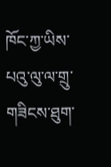ཁོང་ཀྱ་ཡིས་པའུ་ལུ་ལ་གྲུ་གཟིངས་ཐུག་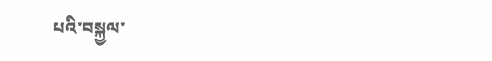པའི་བསྐྱལ་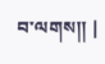བ་ལགས།། |